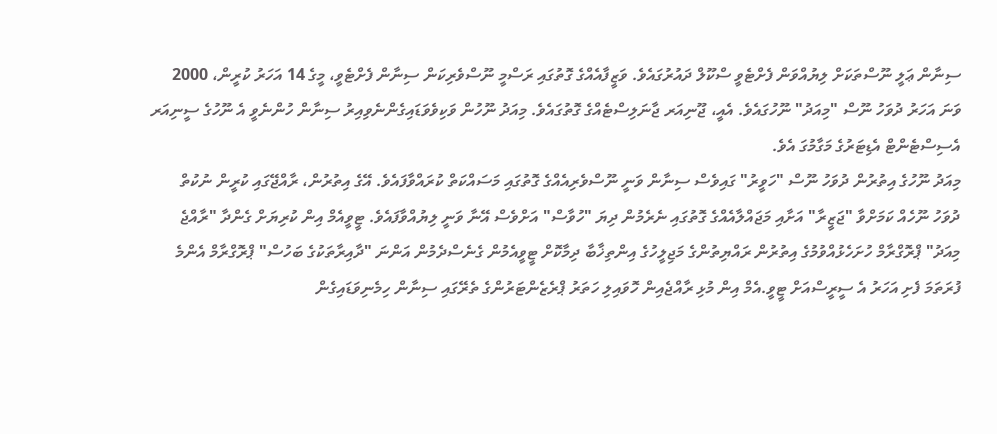ސިނާން ޢަލީ ނޫސްތަކަށް ލިޔުއްވަން ފެށްޓެވީ ސްކޫލް ދައުރުގައެވެ. ވަޒީފާއެއްގެ ގޮތުގައި ރަސްމީ ނޫސްވެރިކަން ސިނާން ފެށްޓެވީ، މީގެ 14 އަހަރު ކުރީން، 2000 ވަނަ އަހަރު ދުވަހު ނޫސް "މިއަދު" ނޫހުގައެވެ. އެއީ، ޖޫނިއަރ ޖާނަލިސްޓެއްގެ ގޮތުގައެވެ. މިއަދު ނޫހުން ވަކިވެވަޑައިގެންނެވިއިރު ސިނާން ހުންނެވީ އެ ނޫހުގެ ސީނިއަރ އެސިސްޓެންޓް އެޑިޓަރުގެ މަގާމުގަ އެވެ.
މިއަދު ނޫހުގެ އިތުރުން ދުވަހު ނޫސް "ހަވީރު" ގައިވެސް ސިނާން ވަނީ ނޫސްވެރިއެއްގެ ގޮތުގައި މަސައްކަތް ކުރައްވާފައެވެ. އޭގެ އިތުރުން، ރާއްޖޭގައި ކުރީން ނުކުތް ދުވަހު ނޫހެއް ކަމަށްވާ "ޖަޒީރާ" އަށާއި މަޖައްލާއެއްގެ ގޮތުގައި ނެރެމުން ދިޔަ "ހުވާސް" އަށްވެސް އޭނާ ވަނީ ލިޔުއްވާފައެވެ. ޓީވީއެމް އިން ކުރިޔަށް ގެންދާ "ރާއްޖެ މިއަދު" ޕްރޮގްރާމް ހުށަހެޅުއްވުމުގެ އިތުރުން ރައްޔިތުންގެ މަޖިލީހުގެ އިންތިޚާބާ ދިމާކޮށް ޓީވީއެމުން ގެނެސްދެމުން އަންނަ "ދާއިރާތަކުގެ ބަހުސް" ޕްރޮގްރާމް އެންމެ ފުރަތަމަ ފެށި އަހަރު އެ ސީރީސްއަށް ޓީވީ.އެމް އިން މުޅި ރާއްޖެއިން ހޮވައިލި ހަތަރު ޕްރެޒެންޓަރުންގެ ތެރޭގައި ސިނާން ހިމެނިވަޑައިގެން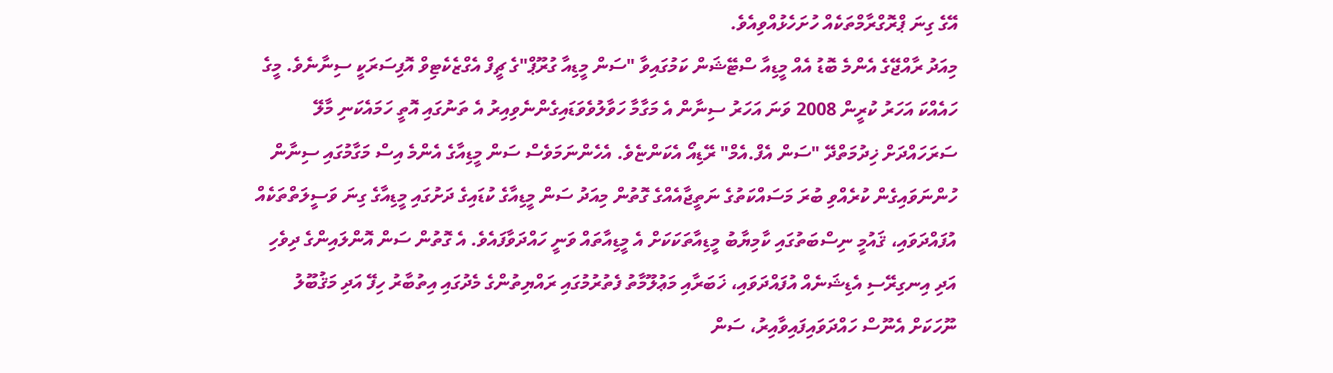އޭގެ ގިނަ ޕްރޮގްރާމްތަކެއް ހުށަހެޅުއްވިއެވެ.
މިއަދު ރާއްޖޭގެ އެންމެ ބޮޑު އެއް މީޑިއާ ސްޓޭޝަން ކަމުގައިވާ "ސަން މީޑިއާ ގުރޫޕް"ގެ ޗީފް އެގްޒެކެޓިވް އޮފިސަރަކީ ސިނާނެވެ. މީގެ ހައެއްކަ އަހަރު ކުރީން 2008 ވަނަ އަހަރު ސިނާން އެ މަގާމާ ހަވާލުވެވަޑައިގެންނެވިއިރު އެ ތަނުގައި އޮތީ ހަމައެކަނި މާލޭ ސަރަހައްދަށް ޚިދުމަތްދޭ "ސަން އެފް.އެމް" ރޭޑިއޯ އެކަންޏެވެ. އެހެންނަމަވެސް ސަން މީޑިއާގެ އެންމެ އިސް މަގާމުގައި ސިނާން ހުންނަވައިގެން ކުރެއްވި ބުރަ މަސައްކަތުގެ ނަތީޖާއެއްގެ ގޮތުން މިއަދު ސަން މީޑިއާގެ ކުޑައިގެ ދަށުގައި މީޑިއާގެ ގިނަ ވަސީލަތްތަކެއް އުފައްދަވައި، ޤައުމީ ނިސްބަތުގައި ކާމިޔާބު މީޑިއާތަކަކަށް އެ މީޑިއާތައް ވަނީ ހައްދަވާފައެވެ. އެ ގޮތުން ސަން އޮންލައިންގެ ދިވެހި އަދި އިނގިރޭސި އެޑިޝަނެއް އުފައްދަވައި، ޚަބަރާއި މަޢުލޫމާތު ފެތުރުމުގައި ރައްޔިތުންގެ މެދުގައި އިތުބާރު ހިފޭ އަދި މަޤުބޫލު ނޫހަކަށް އެނޫސް ހައްދަވައިފައިވާއިރު، ސަން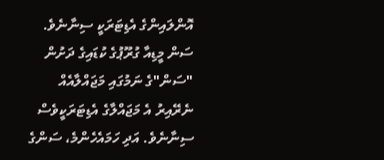އޮންލައިންގެ އެޑިޓަރަކީ ސިނާނެވެ. ސަން މީޑިއާ ގުރޫޕުގެ ކުޑައިގެ ދަށުން "ސަން"ގެ ނަމުގައި މަޖައްލާއެއް ނެރޭއިރު އެ މަޖައްލާގެ އެޑިޓަރަކީވެސް ސިނާނެވެ. އަދި ހަމައެހެންމެ، ސަންގެ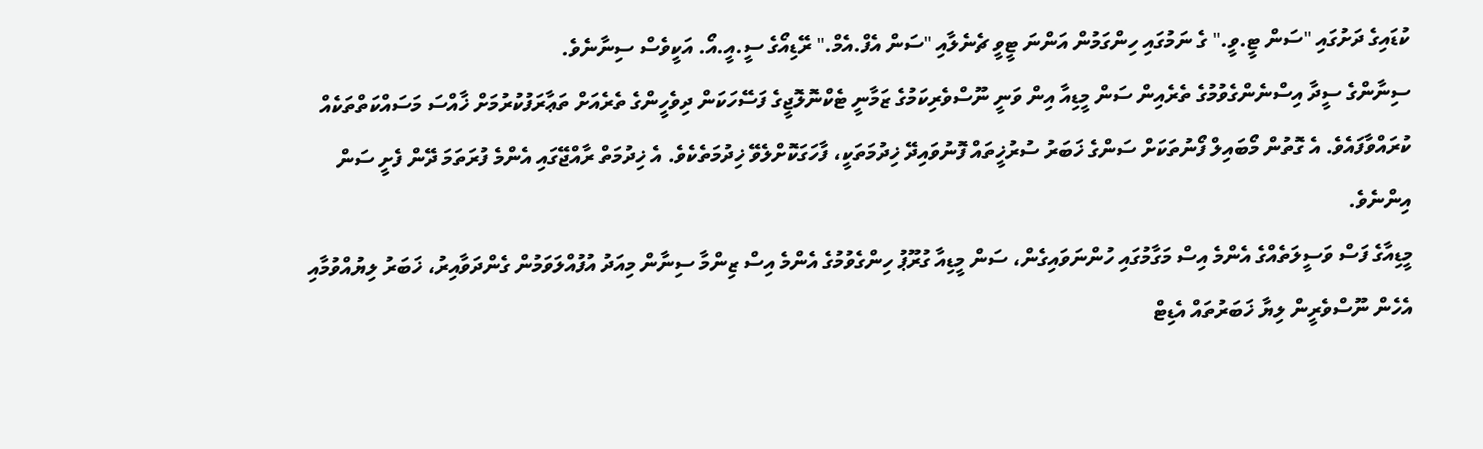ކުޑައިގެ ދަށުގައި "ސަން ޓީ.ވީ." ގެ ނަމުގައި ހިންގަމުން އަންނަ ޓީވީ ޗެނެލާއި "ސަން އެފް.އެމް." ރޭޑިއޯގެ ސީ.އީ.އޯ. އަކީވެސް ސިނާނެވެ.
ސިނާންގެ ސީދާ އިސްނެންގެވުމުގެ ތެރެއިން ސަން މީޑިއާ އިން ވަނީ ނޫސްވެރިކަމުގެ ޒަމާނީ ޓެކްނޮލޮޖީގެ ފަސޭހަކަން ދިވެހީންގެ ތެރެއަށް ތަޢާރަފުކުރުމަށް ޚާއްސަ މަސައްކަތްތަކެއް ކުރައްވާފައެވެ. އެ ގޮތުން މޯބައިލް ފޯނުތަކަށް ސަންގެ ޚަބަރު ސުރުޚީތައް ފޮނުވައިދޭ ޚިދުމަތަކީ، ފާހަގަކޮށްލެވޭ ޚިދުމަތެކެވެ. އެ ޚިދުމަތް ރާއްޖޭގައި އެންމެ ފުރަތަމަ ދޭން ފެށީ ސަން އިންނެވެ.
މީޑިއާގެ ފަސް ވަސީލަތެއްގެ އެންމެ އިސް މަގާމުގައި ހުންނަވައިގެން، ސަން މީޑިއާ ގުރޫޕު ހިންގެވުމުގެ އެންމެ އިސް ޒިންމާ ސިނާން މިއަދު އުފުއްލަވަމުން ގެންދަވާއިރު، ޚަބަރު ލިޔުއްވުމާއި އެހެން ނޫސްވެރީން ލިޔާ ޚަބަރުތައް އެޑިޓް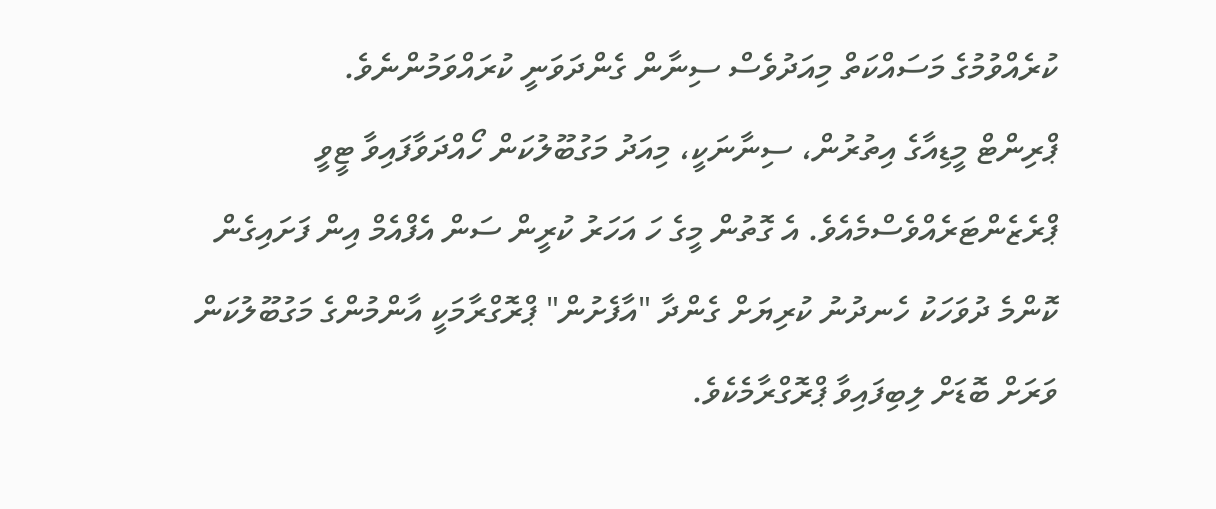ކުރެއްވުމުގެ މަސައްކަތް މިއަދުވެސް ސިނާން ގެންދަވަނީ ކުރައްވަމުންނެވެ.
ޕްރިންޓް މީޑިއާގެ އިތުރުން، ސިނާނަކީ، މިއަދު މަގުބޫލުކަން ހޯއްދަވާފައިވާ ޓީވީ ޕްރެޒެންޓަރެއްވެސްމެއެވެ. އެ ގޮތުން މީގެ ހަ އަހަރު ކުރީން ސަން އެފްއެމް އިން ފަށައިގެން ކޮންމެ ދުވަހަކު ހެނދުނު ކުރިޔަށް ގެންދާ "އާފެށުން" ޕްރޮގްރާމަކީ އާންމުންގެ މަގުބޫލުކަން ވަރަށް ބޮޑަށް ލިބިފައިވާ ޕްރޮގްރާމެކެވެ.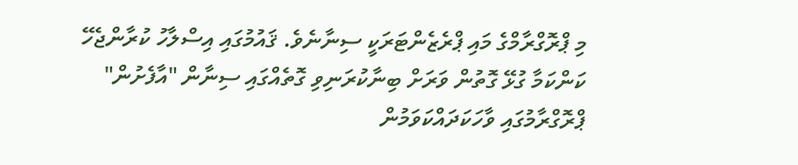މި ޕްރޮގްރާމްގެ މައި ޕްރެޒެންޓަރަކީ ސިނާނެވެ. ޤައުމުގައި އިސްލާހު ކުރާންޖެހޭ ކަންކަމާ ގުޅޭ ގޮތުން ވަރަށް ބިނާކުރަނިވި ގޮތެއްގައި ސިނާން "އާފެށުން" ޕްރޮގްރާމުގައި ވާހަކަދައްކަވަމުން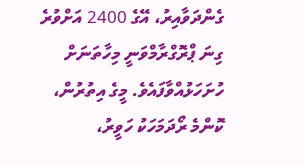ގެންދަވާއިރު، އޭގެ 2400 އަށްވުރެ ގިނަ ޕްރޮގްރާމްވަނީ މިހާތަނަށް ހުށަހަޅުއްވާފައެވެ. މީގެ އިތުރުން، ކޮންމެ ރޯދަމަހަކު ހަވީރު،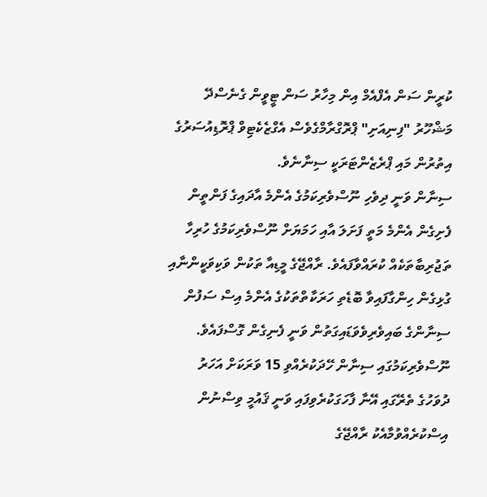ކުރީން ސަން އެފްއެމް އިން މިހާރު ސަން ޓީވީން ގެނެސްދޭ މަޝްހޫރު "ފިނިއަށި" ޕްރޮގްރާމްގެވެސް އެގްޒެކެޓިވް ޕްރޮޑިއުސަރުގެ އިތުރުން މައި ޕްރެޒެންޓަރަކީ ސިނާނެވެ.
ސިނާން ވަނީ ދިވެހި ނޫސްވެރިކަމުގެ އެންމެ އާދައިގެ ފަންތީން ފެށިގެން އެންމެ މަތީ ފަށަލަ އާއި ހަމަޔަށް ނޫސްވެރިކަމުގެ ހުރިހާ ތަޖުރިބާތަކެއް ކުރައްވާފައެވެ. ރާއްޖޭގެ މީޑިއާ ތަކުން ވަކިވަކީންނާއި ގުޅިގެން ހިންގާފައިވާ ބޮޑެތި ހަރަކާތްތަކުގެ އެންމެ އިސް ސަފުން ސިނާންގެ ބައިވެރިވެވަޑައިގަތުން ވަނީ ފެނިގެން ގޮސްފައެވެ.
ނޫސްވެރިކަމުގައި ސިނާން ހޭދަކުރެއްވި 15 ވަރަކަށް އަހަރު ދުވަހުގެ ތެރޭގައި އޭނާ ފާހަގަކުރެވިފައި ވަނީ ޤައުމީ ވިސްނުން އިސްކުރެއްވުމާއެކު ރާއްޖޭގެ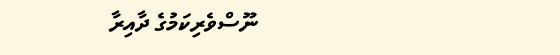ނޫސްވެރިކަމުގެ ދާއިރާ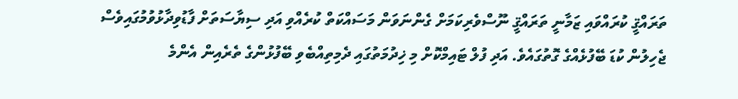ތަރައްޤީ ކުރައްވައި ޒަމާނީ ތަރައްޤީ ނޫސްވެރިކަމަށް ގެންނަވަން މަސައްކަތް ކުރެއްވި އަދި ސިޔާސަތަށް ފާޑުވިދާޅުވުމުގައިވެސް ޖެހިލުން ކުޑަ ބޭފުޅެއްގެ ގޮތުގައެވެ. އަދި ފުލް ޓައިމްކޮށް މި ޚިދުމަތުގައި ދެމިތިއްބެވި ބޭފުޅުންގެ ތެރެއިން އެންމެ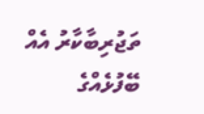ތަޖުރިބާކާރު އެއް ބޭފުޅެއްގެ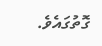ގޮތުގައެވެ.